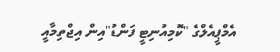އެމްޕީއެލްގެ "ކޮމިއުނިޓީ ފަންޑު"އިން އިޖްތިމާއީ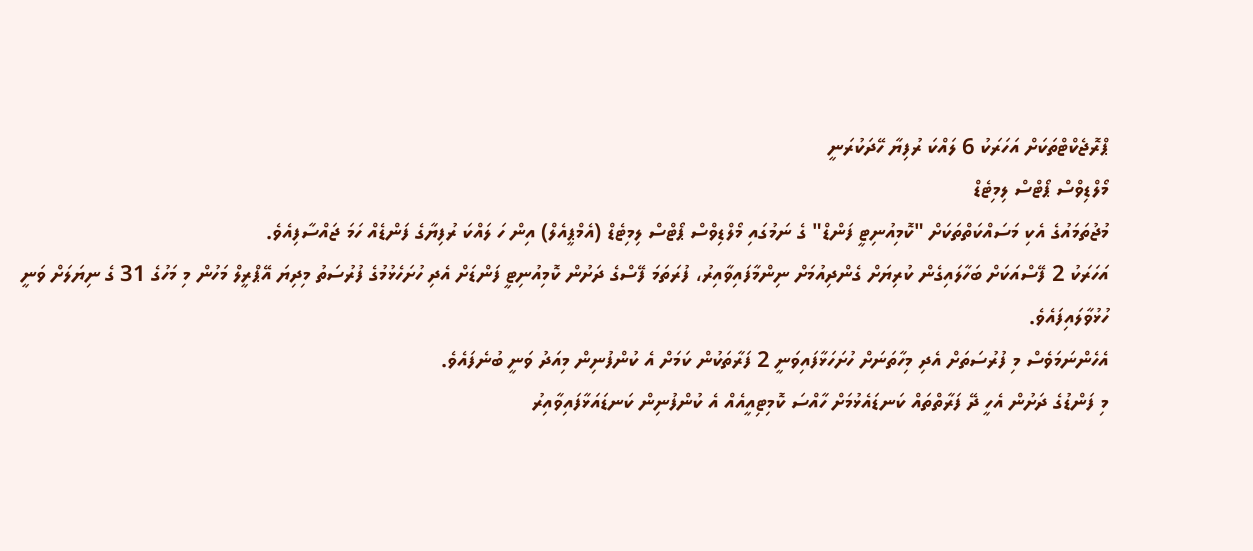ޕްރޮޖެކްޓްތަކަށް އަހަރަކު 6 ލައްކަ ރުފިޔާ ހޭދަކުރަނީ
މޯލްޑިވްސް ޕޯޓްސް ލިމިޓެޑް
މުޖުތަމައުގެ އެކި މަސައްކަތްތަކަށް "ކޮމިއުނިޓީ ފަންޑް" ގެ ނަމުގައި މޯލްޑިވްސް ޕޯޓްސް ލިމިޓެޑް (އެމްޕީއެލް) އިން ހަ ލައްކަ ރުފިޔާގެ ފަންޑެއް ހަމަ ޖައްސާފިއެވެ.
އަހަރަކު 2 ފޭސްއަކަށް ބަހާލައިގެން ކުރިޔަށް ގެންދިއުމަށް ނިންމާފައިވާއިރު، ފުރަތަމަ ފޭސްގެ ދަށުން ކޮމިއުނިޓީ ފަންޑަށް އެދި ހުށަހެޅުމުގެ ފުރުސަތު މިދިޔަ އޭޕްރީލް މަހުން މި މަހުގެ 31 ގެ ނިޔަލަށް ވަނީ ހުޅުވާލައިފައެވެ.
އެހެންނަމަވެސް މި ފުރުސަތަށް އެދި މިހާތަނަށް ހުށަހަޅާފައިވަނީ 2 ފަރާތަކުން ކަމަށް އެ ކުންފުނިން މިއަދު ވަނީ ބުނެފައެވެ.
މި ފަންޑުގެ ދަށުން އެހީ ދޭ ފަރާތްތައް ކަނޑައެޅުމަށް ހާއްސަ ކޮމިޓިއީއެއް އެ ކުންފުނިން ކަނޑައަޅާފައިވާއިރު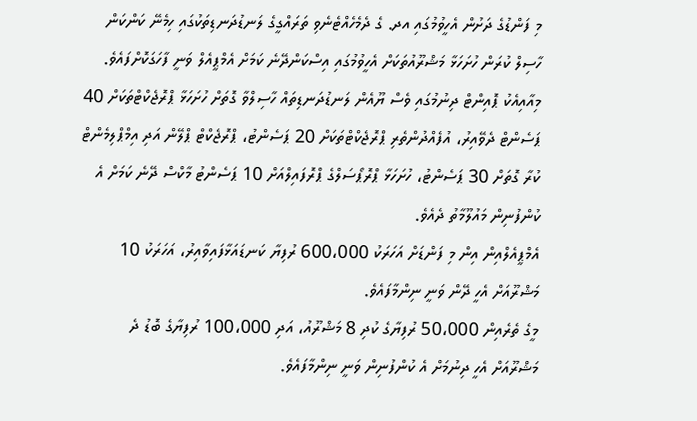މި ފަންޑުގެ ދަށުން އެހީވުމުގައި އދ. ގެ ދެމެހެއްޓެނެވި ތަރައްގީގެ ލަނޑުދަނޑިތަކުގައި ހިމެނޭ ކަންކަން ހާސިލް ކުރަން ހުށަހަޅާ މަޝްރޫއުތަކަށް އެހީވުމުގައި އިސްކަންދޭނެ ކަމަށް އެމްޕީއެލް ވަނީ ފާހަގަކޮށްފައެވެ.
މިއާއިއެކު ޕޮއިންޓް ދިނުމުގައި ވެސް ޔޫއެން ލަނޑުދަނޑިތައް ހާސިލްވާ ގޮތަށް ހުށަހަޅާ ޕްރޮޖެކްޓްތަކަށް 40 ޕަސެންޓް ދެވޭއިރު، އުފެއްދުންތެރި ޕްރޮޖެކްޓްތަކަށް 20 ޕަސެންޓު، ޕްރޮޖެކްޓް ޕްލޭން އަދި އިމްޕްލިމެންޓް ކުރާ ގޮތަށް 30 ޕަސެންޓު، ހުށަހަޅާ ޕްރޮޕޯސަލްގެ ޕްރޮފައިލްއަށް 10 ޕަސެންޓު މާކްސް ދޭނެ ކަމަށް އެ ކުންފުނިން މައުލޫމާތު ދެއެވެ.
އެމްޕީއެލްއިން އިން މި ފަންޑަށް އަހަރަކު 600،000 ރުފިޔާ ކަނޑައަޅާފައިވާއިރު، އަހަރަކު 10 މަޝްރޫއަށް އެހީ ދޭން ވަނީ ނިންމާފައެވެ.
މީގެ ތެރެއިން 50،000 ރުފިޔާގެ ކުދި 8 މަޝްރޫއު، އަދި 100،000 ރުފިޔާގެ ބޮޑު ދެ މަޝްރޫއަށް އެހީ ދިނުމަށް އެ ކުންފުނިން ވަނީ ނިންމާފައެވެ.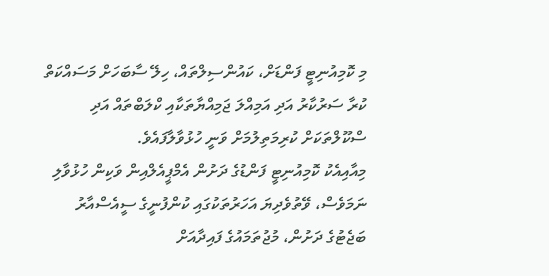މި ކޮމިއުނިޓީ ފަންޑަށް، ކައުންސިލްތައް، ހިލޭ ސާބަހަށް މަސައްކަތް ކުރާ ސަރުކާރު އަދި އަމިއްލަ ޖަމިއްޔާތަކާއި ކްލަބްތައް އަދި ސްކޫލްތަކަށް ކުރިމަތިލުމަށް ވަނީ ހުޅުވާލާފައެވެ.
މިއާއިއެކު ކޮމިއުނިޓީ ފަންޑުގެ ދަށުން އެމްޕީއެލްއިން ވަކިން ހުޅުވާލި ނަމަވެސް، ވޭތުވެދިޔަ އަހަރުތަކުގައި ކުންފުނީގެ ސީއެސްއާރު ބަޖެޓުގެ ދަށުން، މުޖުތަމައުގެ ފައިދާއަށް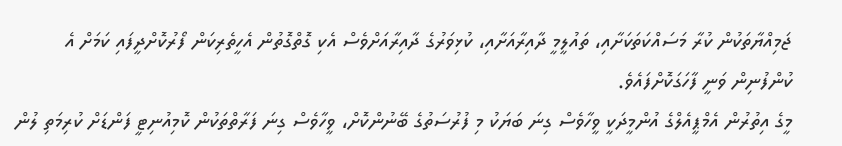ޖަމިއްޔާތަކުން ކުރާ މަސައްކަތަކަށާއި، ތައުލީމީ ދާއިރާއަށާއި، ކުޅިވަރުގެ ދާއިރާއަށްވެސް އެކި ގޮތްގޮތުން އެހީތެރިކަން ފޯރުކޮށްދީފައި ކަމަށް އެ ކުންފުނިން ވަނީ ފާހަގަކޮށްފައެވެ.
މީގެ އިތުރުން އެމްޕީއެލްގެ އުންމީދަކީ ވީހާވެސް ގިނަ ބަޔަކު މި ފުރުސަތުގެ ބޭނުންކޮށް، ވީހާވެސް ގިނަ ފަރާތްތަކުން ކޮމިއުނިޓީ ފަންޑަށް ކުރިމަތި ލުން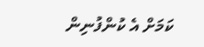ކަމަށް އެ ކުންފުނިން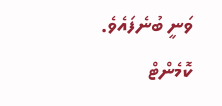ވަނީ ބުނެފައެވެ.
ކޮމެންޓް